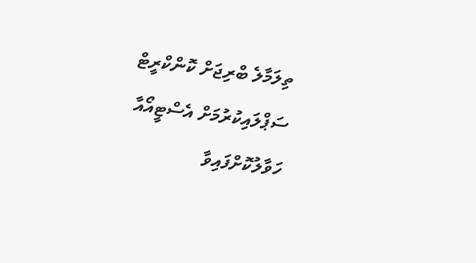ތިލަމާލެ ބްރިޖަށް ކޮންކްރީޓް ސަޕްލައިކުރުމަށް އެސްޓީއޯއާ ހަވާލުކޮށްފައިވާ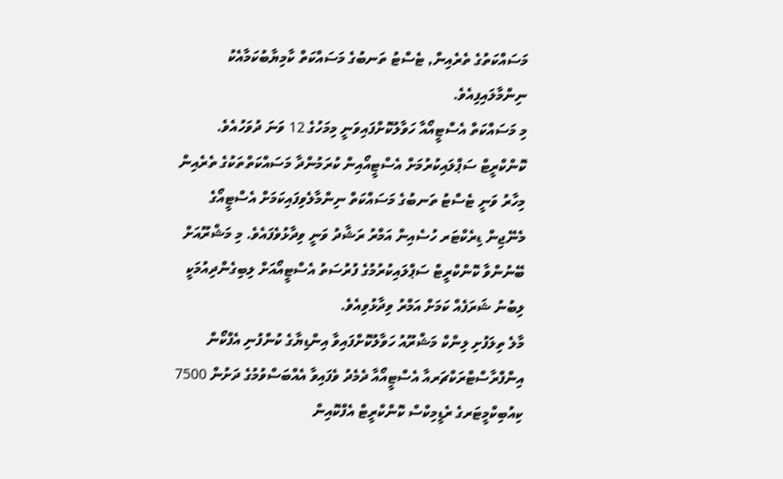މަސައްކަތުގެ ތެރެއިން, ޓެސްޓު ތަނބުގެ މަސައްކަތް ކާމިޔާބުކަމާއެކު ނިންމާލައިފިއެވެ.
މި މަސައްކަތް އެސްޓީއޯއާ ހަވާލުކޮށްފައިވަނީ މިމަހުގެ 12 ވަނަ ދުވަހުއެވެ.
ކޮންކްރީޓް ސަޕްލައިކުރުމަށް އެސްޓީއޯއިން ކުރަމުންދާ މަސައްކަތްތަކުގެ ތެރެއިން މިހާރު ވަނީ ޓެސްޓު ތަނބުގެ މަސައްކަތް ނިންމާލެވިފައިކަމަށް އެސްޓީއޯގެ މެނޭޖިން ޑިރެކްޓަރ ހުސެއިން އަމްރު ރަޝާދު ވަނީ ވިދާޅުވެފައެވެ. މި މަޝްރޫއަށް ބޭނުންވާ ކޮންކްރީޓް ސަޕްލައިކުރުމުގެ ފުރުސަތު އެސްޓީއޯއަށް ލިބިގެންދިއުމަކީ ލިބުނު ޝަރަފެއް ކަމަށް އަމްރު ވިދާޅުވިއެވެ.
މާލެ ތިލަފުށި ލިންކް މަޝްރޫއު ހަވާލުކޮށްފައިވާ އިންޑިޔާގެ ކުންފުނި އެފްކޯން އިންފްރާސްޓްރަކްޗަރއާ އެސްޓީއޯއާ ދެމެދު ވެފައިވާ އެއްބަސްވުމުގެ ދަށުން 7500 ކިއުބިކްމީޓަރގެ ރެޑީމިކްސް ކޮންކްރީޓް އެފްކޮއިން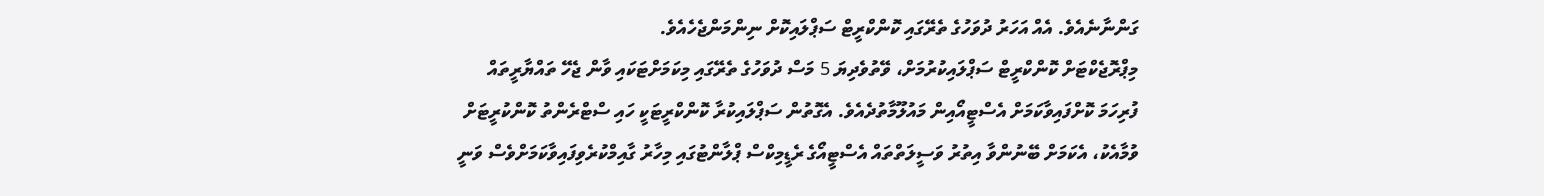ގަންނާނެއެވެ. އެއް އަހަރު ދުވަހުގެ ތެރޭގައި ކޮންކްރީޓް ސަޕްލައިކޮށް ނިންމަންޖެހެއެވެ.
މިޕްރޮޖެކްޓަށް ކޮންކްރީޓް ސަޕްލައިކުރުމަށް، ވޭތުވެދިޔަ 5 މަސް ދުވަހުގެ ތެރޭގައި މިކަމަށްޓަކައި ވާން ޖެހޭ ތައްޔާރީތައް ފުރިހަމަ ކޮށްފައިވާކަމަށް އެސްޓީއޯއިން މައުލޫމާތުދެއެވެ. އެގޮތުން ސަޕްލައިކުރާ ކޮންކްރީޓަކީ ހައި ސްޓްރެންތު ކޮންކުރީޓަށް ވުމާއެކު، އެކަމަށް ބޭނުންވާ އިތުރު ވަސީލަތްތައް އެސްޓީއޯގެ ރެޑީމިކްސް ޕްލާންޓުގައި މިހާރު ގާއިމްކުރެވިފައިވާކަމަށްވެސް ވަނީ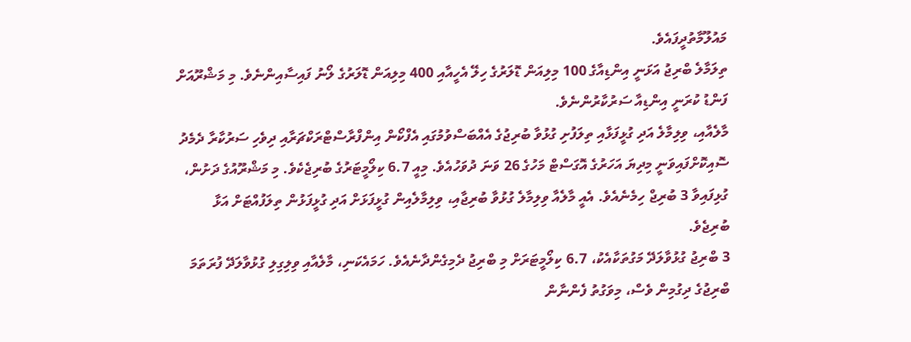މައުލޫމާތުދީފައެވެ.
ތިލަމާލެ ބްރިޖު އަޅަނީ އިންޑިއާގެ 100 މިލިއަން ޑޮލަރުގެ ހިލޭ އެހީއާއި 400 މިލިއަން ޑޮލަރުގެ ލޯނު ފައިސާއިންނެވެ. މި މަޝްރޫއަށް ފަންޑު ކުރަނީ އިންޑިއާ ސަރުކާރުންނެވެ.
މާލެއާއި، ވިލިމާލެ އަދި ގުޅީފަޅާއި ތިލަފުށި ގުޅުވާ ބުރިޖުގެ އެއްބަސްވުމުގައި އެފްކޯން އިންފްރާސްޓްރަކްޗަރާއި ދިވެހި ސަރުކާރާ ދެމެދު ސޮއިކޮށްފައިވަނީ މިދިޔަ އަހަރުގެ އޮގަސްޓް މަހުގެ 26 ވަނަ ދުވަހުއެވެ. މިއީ 6.7 ކިލޯމީޓަރުގެ ބުރިޖެކެވެ. މި މަޝްރޫއުގެ ދަށުން، ގުޅިފައިވާ 3 ބުރިޖް ހިމެނެއެވެ. އެއީ މާލެއާ ވިލިމާލެ ގުޅުވާ ބުރިޖާއި، ވިލިމާލެއިން ގުޅީފަޅަށް އަދި ގުޅީފަޅުން ތިލަފުއްޓަށް އަޅާ ބުރިޖެވެ.
3 ބްރިޖު ގުޅުވާލަދޭ މަގުތަކާއެކު، 6.7 ކިލޯމީޓަރަށް މި ބްރިޖު ދެމިގެންދާނެއެވެ. ހަމައެކަނި، މާލެއާއި ވިލިގިލި ގުޅުވާލަދޭ ފުރަތަމަ ބްރިޖުގެ ދިގުމިން ވެސް، މިވަގުތު ފެންނާން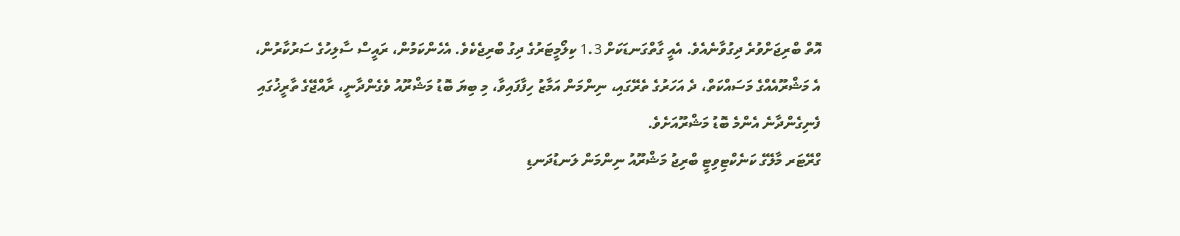އޮތް ބްރިޖަށްވުރެ ދިގުވާނެއެވެ. އެއީ ގާތްގަނޑަކަށް 1.3 ކިލޯމީޓަރުގެ ދިގު ބްރިޖެކެވެ. އެހެންކަމުން، ރައީސް ސާލިހުގެ ސަރުކާރުން، އެ މަޝްރޫއެއްގެ މަސައްކަތް، ދެ އަހަރުގެ ތެރޭގައި، ނިންމަން އަމާޒު ހިފާފައިވާ، މި ބިޔަ ބޮޑު މަޝްރޫއު ވެގެންދާނީ، ރާއްޖޭގެ ތާރީޚުގައި ފެނިގެންދާނެ އެންމެ ބޮޑު މަޝްރޫއަށެވެ.
ގްރޭޓަރ މާލޭގެ ކަނެކްޓިވިޓީ ބްރިޖު މަޝްރޫއު ނިންމަން ލަނޑުދަނޑި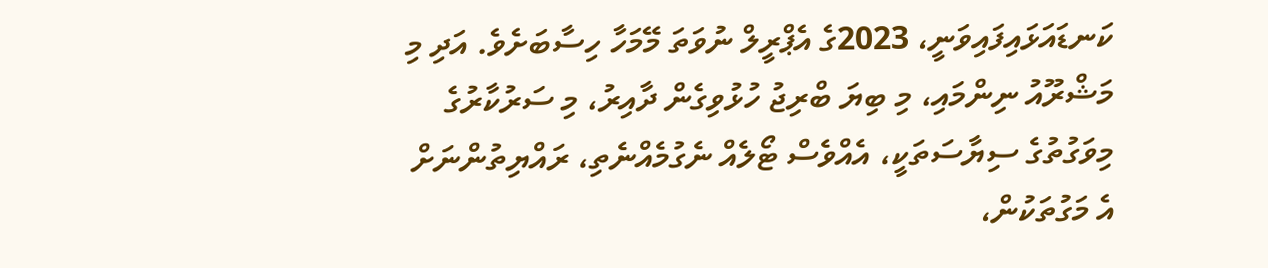ކަނޑައަޅައިފައިވަނީ، 2023ގެ އެޕްރީލް ނުވަތަ މޭމަހާ ހިސާބަށެވެ. އަދި މި މަޝްރޫއު ނިންމައި، މި ބިޔަ ބްރިޖު ހުޅުވިގެން ދާއިރު، މި ސަރުކާރުގެ މިވަގުތުގެ ސިޔާސަތަކީ، އެއްވެސް ޓޯލެއް ނެގުމެއްނެތި، ރައްޔިތުންނަށް އެ މަގުތަކުން،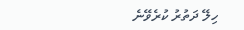ހިލޭ ދަތުރު ކުރެވޭނެ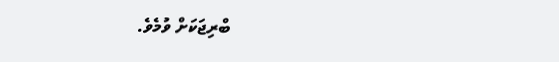ބްރިޖަކަށް ވުމެވެ.